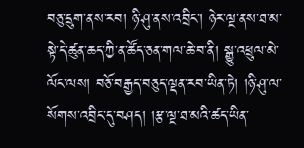བཅུ་དྲུག་ནས་རབ། ཉི་ཤུ་ནས་འབྲིང་། ཉེར་ལྔ་ནས་ཐ་མ་སྟེ་དེ་ཚུན་ཆད་ཀྱི་ན་ཚོད་ཅན་གལ་ཆེ་བ་ནི། སྒྱུ་འཕྲུལ་མེ་ལོང་ལས། བཅོ་བརྒྱད་བཅུད་ལྡན་རབ་ཡིན་ཏེ། །ཉི་ཤུ་ལ་སོགས་འབྲིང་དུ་བཤད། །རྩ་ལྔ་ཐ་མའི་ཚད་ཡིན་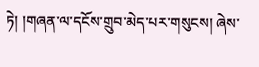ཏེ། །གཞན་ལ་དངོས་གྲུབ་མེད་པར་གསུངས། ཞེས་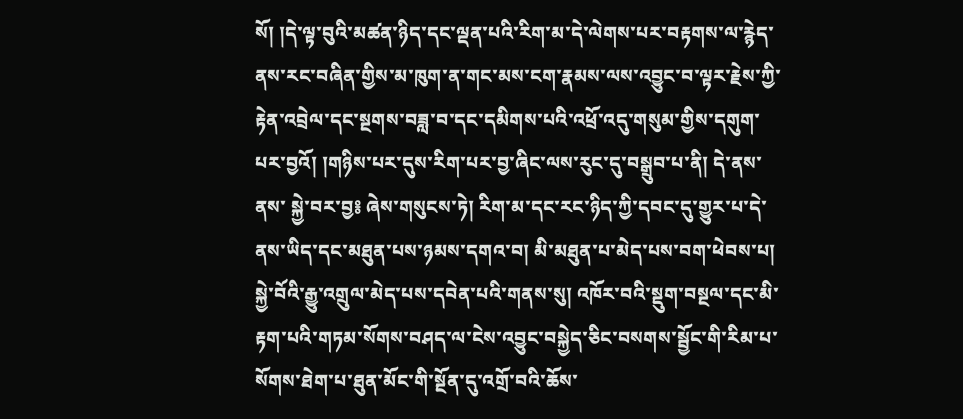སོ། །དེ་ལྟ་བུའི་མཚན་ཉིད་དང་ལྡན་པའི་རིག་མ་དེ་ལེགས་པར་བརྟགས་ལ་རྙེད་ནས་རང་བཞིན་གྱིས་མ་ཁུག་ན་གང་མས་ངག་རྣམས་ལས་འབྱུང་བ་ལྟར་རྗེས་ཀྱི་རྟེན་འབྲེལ་དང་སྔགས་བཟླ་བ་དང་དམིགས་པའི་འཕྲོ་འདུ་གསུམ་གྱིས་དགུག་པར་བྱའོ། །གཉིས་པར་དུས་རིག་པར་བྱ་ཞིང་ལས་རུང་དུ་བསྒྲུབ་པ་ནི། དེ་ནས་ ནས་ སྐྱེ་བར་བྱ༔ ཞེས་གསུངས་ཏེ། རིག་མ་དང་རང་ཉིད་ཀྱི་དབང་དུ་གྱུར་པ་དེ་ནས་ཡིད་དང་མཐུན་པས་ཉམས་དགའ་བ། མི་མཐུན་པ་མེད་པས་བག་ཕེབས་པ། སྐྱེ་བོའི་རྒྱུ་འགྲུལ་མེད་པས་དབེན་པའི་གནས་སུ། འཁོར་བའི་སྡུག་བསྔལ་དང་མི་རྟག་པའི་གཏམ་སོགས་བཤད་ལ་ངེས་འབྱུང་བསྐྱེད་ཅིང་བསགས་སྦྱོང་གི་རིམ་པ་སོགས་ཐེག་པ་ཐུན་མོང་གི་སྔོན་དུ་འགྲོ་བའི་ཆོས་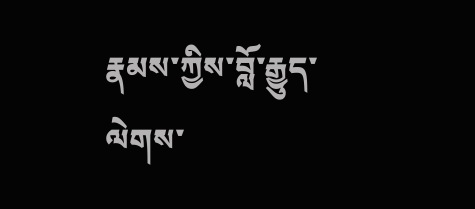རྣམས་ཀྱིས་བློ་རྒྱུད་ལེགས་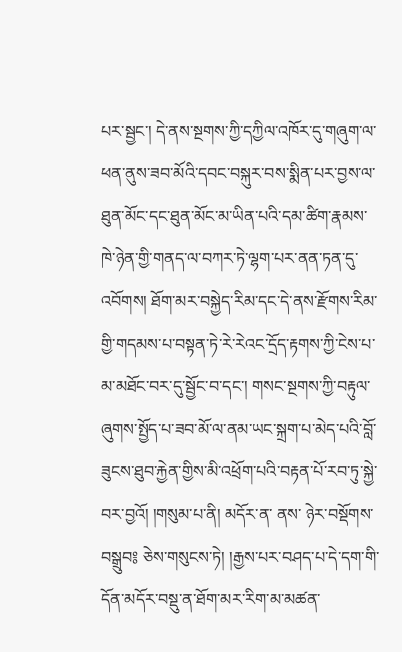པར་སྦྱང་། དེ་ནས་སྔགས་ཀྱི་དཀྱིལ་འཁོར་དུ་གཞུག་ལ་ཕན་ནུས་ཟབ་མོའི་དབང་བསྐུར་བས་སྨིན་པར་བྱས་ལ་ཐུན་མོང་དང་ཐུན་མོང་མ་ཡིན་པའི་དམ་ཚིག་རྣམས་ཁེ་ཉེན་གྱི་གནད་ལ་བཀར་ཏེ་ལྷག་པར་ནན་ཏན་དུ་འབོགས། ཐོག་མར་བསྐྱེད་རིམ་དང་དེ་ནས་རྫོགས་རིམ་གྱི་གདམས་པ་བསྟན་ཏེ་རེ་རེའང་དྲོད་རྟགས་ཀྱི་ངེས་པ་མ་མཐོང་བར་དུ་སྦྱོང་བ་དང་། གསང་སྔགས་ཀྱི་བརྟུལ་ཞུགས་སྤྱོད་པ་ཟབ་མོ་ལ་ནམ་ཡང་སྐྲག་པ་མེད་པའི་བློ་ཟུངས་ཐུབ་རྐྱེན་གྱིས་མི་འཕྲོག་པའི་བརྟན་པོ་རབ་ཏུ་སྐྱེ་བར་བྱའོ། །གསུམ་པ་ནི། མདོར་ན་ ནས་ ཉེར་བསྡོགས་བསྒྲུབ༔ ཅེས་གསུངས་ཏེ། །རྒྱས་པར་བཤད་པ་དེ་དག་གི་དོན་མདོར་བསྡུ་ན་ཐོག་མར་རིག་མ་མཚན་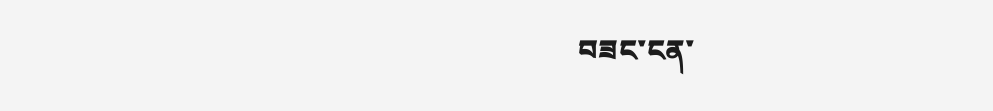བཟང་ངན་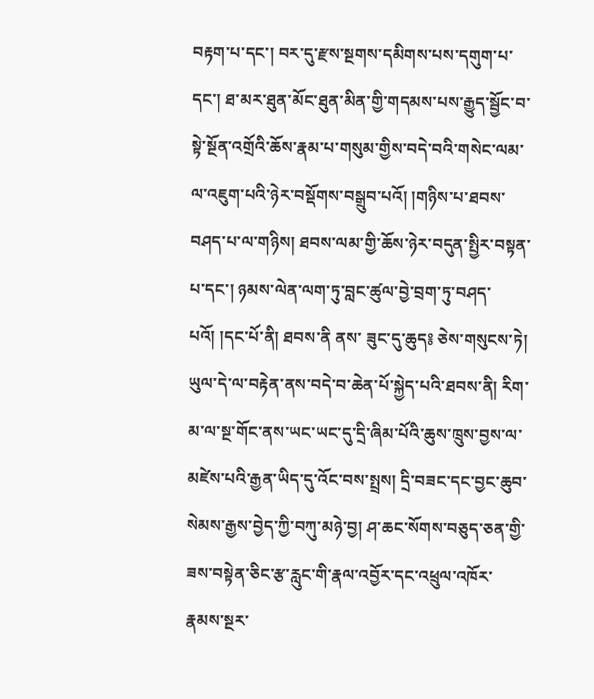བརྟག་པ་དང་། བར་དུ་རྫས་སྔགས་དམིགས་པས་དགུག་པ་དང་། ཐ་མར་ཐུན་མོང་ཐུན་མིན་གྱི་གདམས་པས་རྒྱུད་སྦྱོང་བ་སྟེ་སྔོན་འགྲོའི་ཆོས་རྣམ་པ་གསུམ་གྱིས་བདེ་བའི་གསེང་ལམ་ལ་འཇུག་པའི་ཉེར་བསྡོགས་བསྒྲུབ་པའོ། །གཉིས་པ་ཐབས་བཤད་པ་ལ་གཉིས། ཐབས་ལམ་གྱི་ཆོས་ཉེར་བདུན་སྤྱིར་བསྟན་པ་དང་། ཉམས་ལེན་ལག་ཏུ་བླང་ཚུལ་བྱེ་བྲག་ཏུ་བཤད་པའོ། །དང་པོ་ནི། ཐབས་ནི ནས་ ཟུང་དུ་ཆུད༔ ཅེས་གསུངས་ཏེ། ཡུལ་དེ་ལ་བརྟེན་ནས་བདེ་བ་ཆེན་པོ་སྐྱེད་པའི་ཐབས་ནི། རིག་མ་ལ་སྔ་གོང་ནས་ཡང་ཡང་དུ་དྲི་ཞིམ་པོའི་ཆུས་ཁྲུས་བྱས་ལ་མཛེས་པའི་རྒྱན་ཡིད་དུ་འོང་བས་སྤྲས། དྲི་བཟང་དང་བྱང་ཆུབ་སེམས་རྒྱས་བྱེད་ཀྱི་བཀུ་མཉེ་བྱ། ཤ་ཆང་སོགས་བཅུད་ཅན་གྱི་ཟས་བསྟེན་ཅིང་རྩ་རླུང་གི་རྣལ་འབྱོར་དང་འཕྲུལ་འཁོར་རྣམས་སྔར་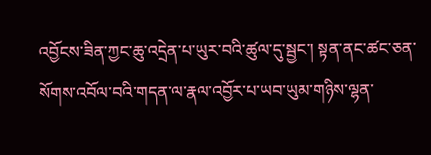འབྱོངས་ཟིན་ཀྱང་ཆུ་འདྲེན་པ་ཡུར་བའི་ཚུལ་དུ་སྦྱང་། སྟན་ནང་ཚང་ཅན་སོགས་འབོལ་བའི་གདན་ལ་རྣལ་འབྱོར་པ་ཡབ་ཡུམ་གཉིས་ལྷན་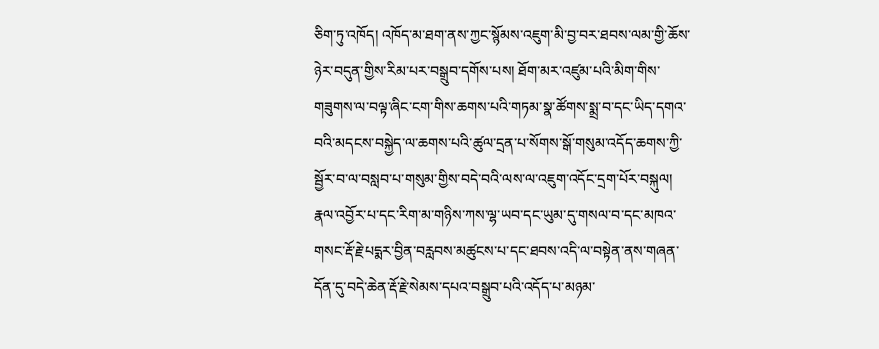ཅིག་ཏུ་འཁོད། འཁོད་མ་ཐག་ནས་ཀྱང་སྙོམས་འཇུག་མི་བྱ་བར་ཐབས་ལམ་གྱི་ཆོས་ཉེར་བདུན་གྱིས་རིམ་པར་བསྒྲུབ་དགོས་པས། ཐོག་མར་འཛུམ་པའི་མིག་གིས་གཟུགས་ལ་བལྟ་ཞིང་ངག་གིས་ཆགས་པའི་གཏམ་སྣ་ཚོགས་སྨྲ་བ་དང་ཡིད་དགའ་བའི་མདངས་བསྐྱེད་ལ་ཆགས་པའི་ཚུལ་དྲན་པ་སོགས་སྒོ་གསུམ་འདོད་ཆགས་ཀྱི་སྦྱོར་བ་ལ་བསླབ་པ་གསུམ་གྱིས་བདེ་བའི་ལས་ལ་འཇུག་འདོང་དྲག་པོར་བསྐུལ། རྣལ་འབྱོར་པ་དང་རིག་མ་གཉིས་ཀས་ལྷ་ཡབ་དང་ཡུམ་དུ་གསལ་བ་དང་མཁའ་གསང་རྡོ་རྗེ་པདྨར་བྱིན་བརླབས་མཚུངས་པ་དང་ཐབས་འདི་ལ་བསྟེན་ནས་གཞན་དོན་དུ་བདེ་ཆེན་རྡོ་རྗེ་སེམས་དཔའ་བསྒྲུབ་པའི་འདོད་པ་མཉམ་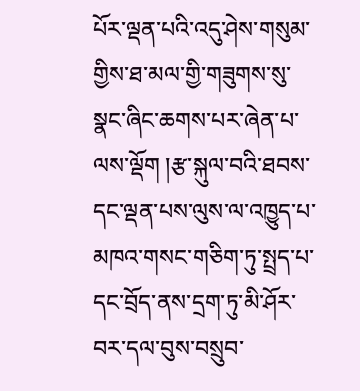པོར་ལྡན་པའི་འདུ་ཤེས་གསུམ་གྱིས་ཐ་མལ་གྱི་གཟུགས་སུ་སྣང་ཞིང་ཆགས་པར་ཞེན་པ་ལས་ལྡོག །རྩ་སྐུལ་བའི་ཐབས་དང་ལྡན་པས་ལུས་ལ་འཁྱུད་པ་མཁའ་གསང་གཅིག་ཏུ་སྤྲད་པ་དང་བྲོད་ནས་དྲག་ཏུ་མི་ཤོར་བར་དལ་བུས་བསྲུབ་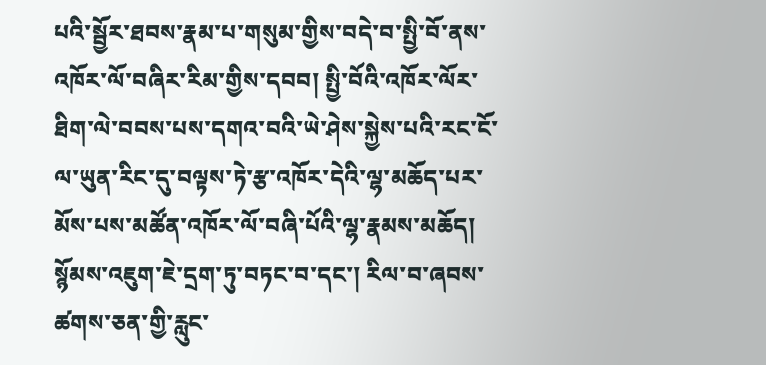པའི་སྦྱོར་ཐབས་རྣམ་པ་གསུམ་གྱིས་བདེ་བ་སྤྱི་བོ་ནས་འཁོར་ལོ་བཞིར་རིམ་གྱིས་དབབ། སྤྱི་བོའི་འཁོར་ལོར་ཐིག་ལེ་བབས་པས་དགའ་བའི་ཡེ་ཤེས་སྐྱེས་པའི་རང་ངོ་ལ་ཡུན་རིང་དུ་བལྟས་ཏེ་རྩ་འཁོར་དེའི་ལྷ་མཆོད་པར་མོས་པས་མཚོན་འཁོར་ལོ་བཞི་པོའི་ལྷ་རྣམས་མཆོད། སྙོམས་འཇུག་ཇེ་དྲག་ཏུ་བཏང་བ་དང་། རིལ་བ་ཞབས་ཚགས་ཅན་གྱི་རླུང་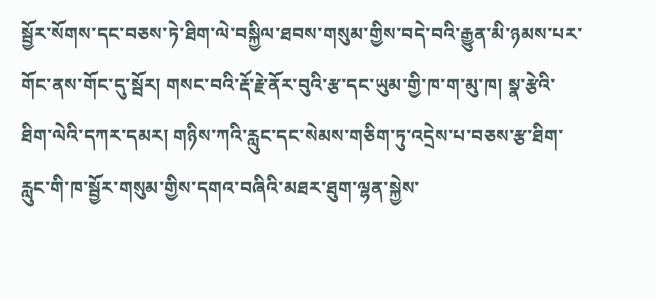སྦྱོར་སོགས་དང་བཅས་ཏེ་ཐིག་ལེ་བསྐྱིལ་ཐབས་གསུམ་གྱིས་བདེ་བའི་རྒྱུན་མི་ཉམས་པར་གོང་ནས་གོང་དུ་སྦོར། གསང་བའི་རྡོ་རྗེ་ནོར་བུའི་རྩ་དང་ཡུམ་གྱི་ཁ་ག་མུ་ཁ། སྣ་རྩེའི་ཐིག་ལེའི་དཀར་དམར། གཉིས་ཀའི་རླུང་དང་སེམས་གཅིག་ཏུ་འདྲེས་པ་བཅས་རྩ་ཐིག་རླུང་གི་ཁ་སྦྱོར་གསུམ་གྱིས་དགའ་བཞིའི་མཐར་ཐུག་ལྷན་སྐྱེས་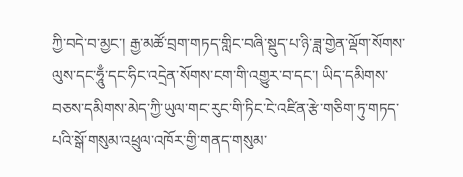ཀྱི་བདེ་བ་མྱང་། རྒྱ་མཚོ་བྲག་གཏད་གླིང་བཞི་སྡུད་པ་ཉི་ཟླ་གྱེན་ལྡོག་སོགས་ལུས་དང་ཧཱུྃ་དང་ཧིང་འདྲེན་སོགས་ངག་གི་འགྱུར་བ་དང་། ཡིད་དམིགས་བཅས་དམིགས་མེད་ཀྱི་ཡུལ་གང་རུང་གི་ཏིང་ངེ་འཛིན་རྩེ་གཅིག་ཏུ་གཏད་པའི་སྒོ་གསུམ་འཕྲུལ་འཁོར་གྱི་གནད་གསུམ་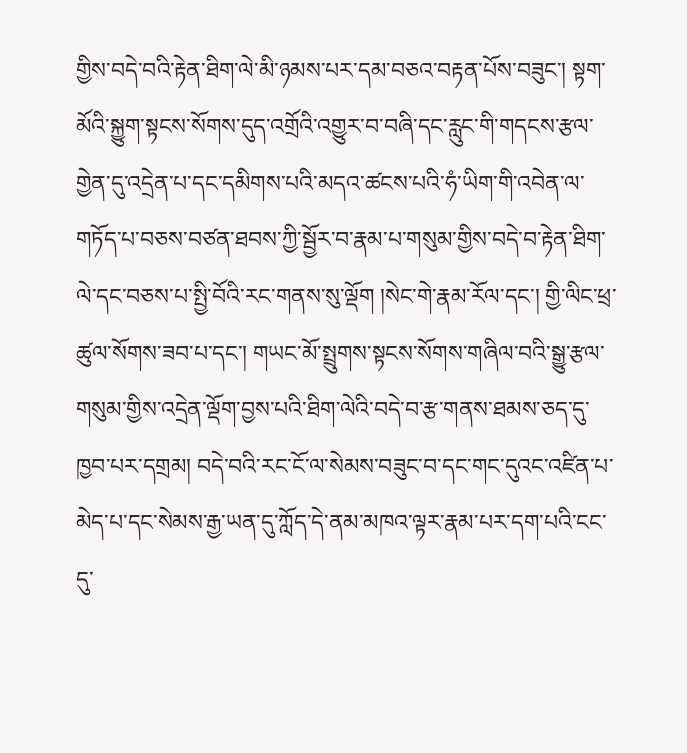གྱིས་བདེ་བའི་རྟེན་ཐིག་ལེ་མི་ཉམས་པར་དམ་བཅའ་བརྟན་པོས་བཟུང་། སྟག་མོའི་སྐྱུག་སྟངས་སོགས་དུད་འགྲོའི་འགྱུར་བ་བཞི་དང་རླུང་གི་གདངས་རྩལ་གྱེན་དུ་འདྲེན་པ་དང་དམིགས་པའི་མདའ་ཚངས་པའི་ཧཾ་ཡིག་གི་འབེན་ལ་གཏོད་པ་བཅས་བཙན་ཐབས་ཀྱི་སྦྱོར་བ་རྣམ་པ་གསུམ་གྱིས་བདེ་བ་རྟེན་ཐིག་ལེ་དང་བཅས་པ་སྤྱི་བོའི་རང་གནས་སུ་ལྡོག །སེང་གེ་རྣམ་རོལ་དང་། གྱི་ལིང་ཕྲ་ཚུལ་སོགས་ཟབ་པ་དང་། གཡང་མོ་སྤྲུགས་སྟངས་སོགས་གཞིལ་བའི་སྒྱུ་རྩལ་གསུམ་གྱིས་འདྲེན་ལྡོག་བྱས་པའི་ཐིག་ལེའི་བདེ་བ་རྩ་གནས་ཐམས་ཅད་དུ་ཁྱབ་པར་དགྲམ། བདེ་བའི་རང་ངོ་ལ་སེམས་བཟུང་བ་དང་གང་དུའང་འཛིན་པ་མེད་པ་དང་སེམས་རྒྱ་ཡན་དུ་ཀློད་དེ་ནམ་མཁའ་ལྟར་རྣམ་པར་དག་པའི་ངང་དུ་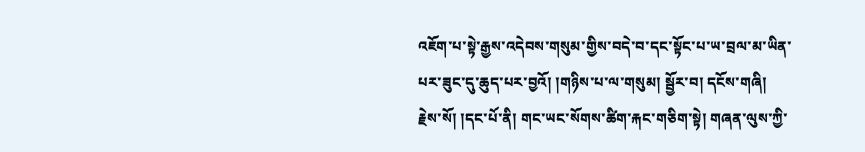འཇོག་པ་སྟེ་རྒྱས་འདེབས་གསུམ་གྱིས་བདེ་བ་དང་སྟོང་པ་ཡ་བྲལ་མ་ཡིན་པར་ཟུང་དུ་ཆུད་པར་བྱའོ། །གཉིས་པ་ལ་གསུམ། སྦྱོར་བ། དངོས་གཞི། རྗེས་སོ། །དང་པོ་ནི། གང་ཡང་སོགས་ཚིག་རྐང་གཅིག་སྟེ། གཞན་ལུས་ཀྱི་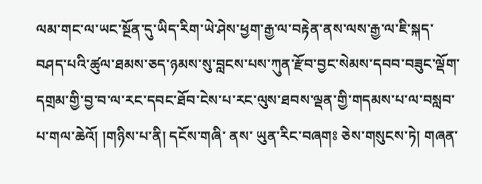ལམ་གང་ལ་ཡང་སྔོན་དུ་ཡིད་རིག་ཡེ་ཤེས་ཕྱག་རྒྱ་ལ་བརྟེན་ནས་ལས་རྒྱ་ལ་ཇི་སྐད་བཤད་པའི་ཚུལ་ཐམས་ཅད་ཉམས་སུ་བླངས་པས་ཀུན་རྫོབ་བྱང་སེམས་དབབ་བཟུང་ལྡོག་དགྲམ་གྱི་བྱ་བ་ལ་རང་དབང་ཐོབ་ངེས་པ་རང་ལུས་ཐབས་ལྡན་གྱི་གདམས་པ་ལ་བསླབ་པ་གལ་ཆེའོ། །གཉིས་པ་ནི། དངོས་གཞི་ ནས་ ཡུན་རིང་བཞགཿ ཅེས་གསུངས་ཏེ། གཞན་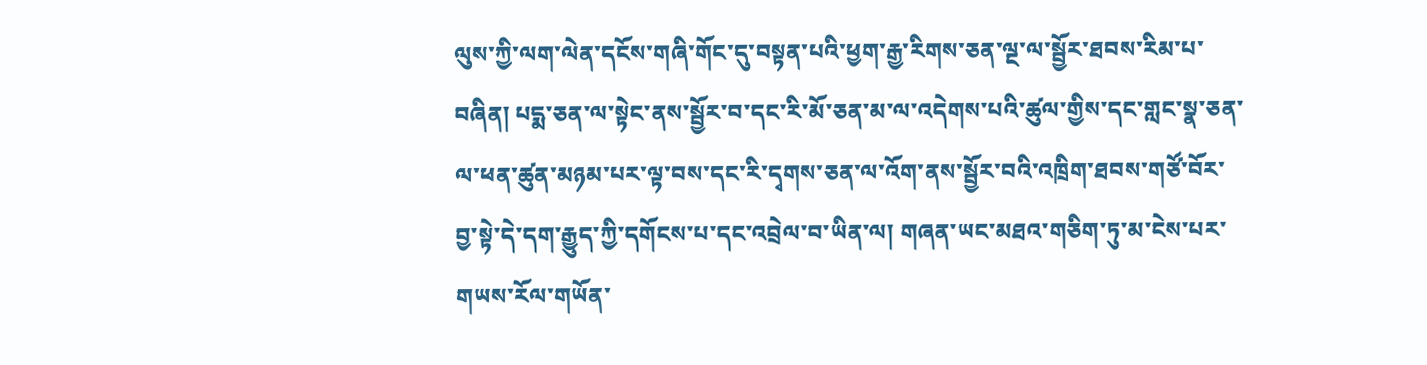ལུས་ཀྱི་ལག་ལེན་དངོས་གཞི་གོང་དུ་བསྟན་པའི་ཕྱག་རྒྱ་རིགས་ཅན་ལྔ་ལ་སྦྱོར་ཐབས་རིམ་པ་བཞིན། པདྨ་ཅན་ལ་སྟེང་ནས་སྦྱོར་བ་དང་རི་མོ་ཅན་མ་ལ་འདེགས་པའི་ཚུལ་གྱིས་དང་གླང་སྣ་ཅན་ལ་ཕན་ཚུན་མཉམ་པར་ལྟ་བས་དང་རི་དྭགས་ཅན་ལ་འོག་ནས་སྦྱོར་བའི་འཁྲིག་ཐབས་གཙོ་བོར་བྱ་སྟེ་དེ་དག་རྒྱུད་ཀྱི་དགོངས་པ་དང་འབྲེལ་བ་ཡིན་ལ། གཞན་ཡང་མཐའ་གཅིག་ཏུ་མ་ངེས་པར་གཡས་རོལ་གཡོན་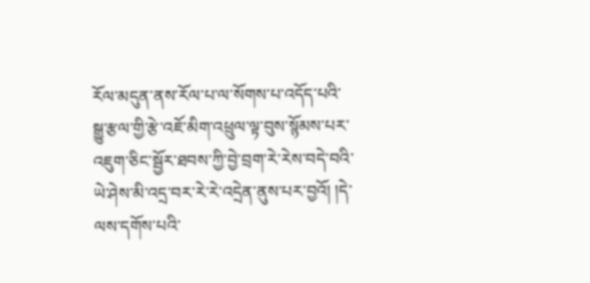རོལ་མདུན་ནས་རོལ་པ་ལ་སོགས་པ་འདོད་པའི་སྒྱུ་རྩལ་གྱི་རྩེ་འཇོ་མིག་འཕྲུལ་ལྟ་བུས་སྙོམས་པར་འཇུག་ཅིང་སྦྱོར་ཐབས་ཀྱི་བྱེ་བྲག་རེ་རེས་བདེ་བའི་ཡེ་ཤེས་མི་འདྲ་བར་རེ་རེ་འདྲེན་ནུས་པར་བྱའོ། །དེ་ལས་དགོས་པའི་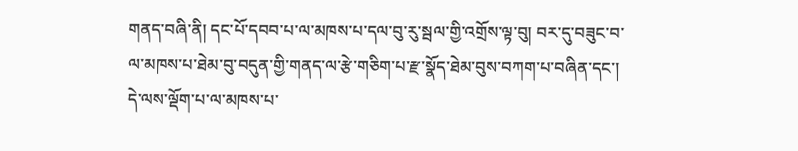གནད་བཞི་ནི། དང་པོ་དབབ་པ་ལ་མཁས་པ་དལ་བུ་རུ་སྦལ་གྱི་འགྲོས་ལྟ་བུ། བར་དུ་བཟུང་བ་ལ་མཁས་པ་ཐེམ་བུ་བདུན་གྱི་གནད་ལ་རྩེ་གཅིག་པ་རྫ་སྣོད་ཐེམ་བུས་བཀག་པ་བཞིན་དང་། དེ་ལས་ལྡོག་པ་ལ་མཁས་པ་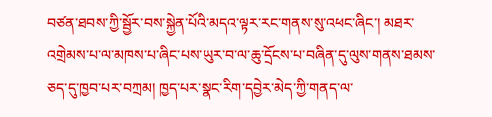བཙན་ཐབས་ཀྱི་སྦྱོར་བས་སྐྱེན་པོའི་མདའ་ལྟར་རང་གནས་སུ་འཕང་ཞིང་། མཐར་འགྲེམས་པ་ལ་མཁས་པ་ཞིང་པས་ཡུར་བ་ལ་ཆུ་དྲོངས་པ་བཞིན་དུ་ལུས་གནས་ཐམས་ཅད་དུ་ཁྱབ་པར་བཀྲམ། ཁྱད་པར་སྣང་རིག་དབྱེར་མེད་ཀྱི་གནད་ལ་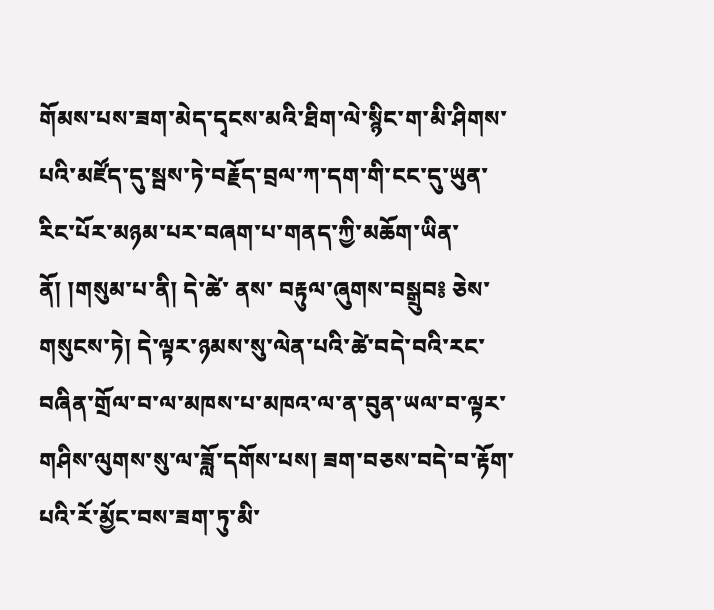གོམས་པས་ཟག་མེད་དྭངས་མའི་ཐིག་ལེ་སྙིང་ག་མི་ཤིགས་པའི་མཛོད་དུ་སྦས་ཏེ་བརྗོད་བྲལ་ཀ་དག་གི་ངང་དུ་ཡུན་རིང་པོར་མཉམ་པར་བཞག་པ་གནད་ཀྱི་མཆོག་ཡིན་ནོ། །གསུམ་པ་ནི། དེ་ཚེ་ ནས་ བརྟུལ་ཞུགས་བསྒྲུབ༔ ཅེས་གསུངས་ཏེ། དེ་ལྟར་ཉམས་སུ་ལེན་པའི་ཚེ་བདེ་བའི་རང་བཞིན་གྲོལ་བ་ལ་མཁས་པ་མཁའ་ལ་ན་བུན་ཡལ་བ་ལྟར་གཤིས་ལུགས་སུ་ལ་ཟློ་དགོས་པས། ཟག་བཅས་བདེ་བ་རྟོག་པའི་རོ་མྱོང་བས་ཟག་ཏུ་མི་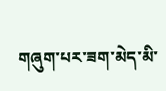གཞུག་པར་ཟག་མེད་མི་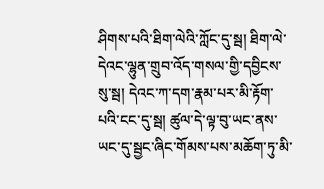ཤིགས་པའི་ཐིག་ལེའི་ཀློང་དུ་སྦ། ཐིག་ལེ་དེའང་ལྷུན་གྲུབ་འོད་གསལ་གྱི་དབྱིངས་སུ་སྦ། དེའང་ཀ་དག་རྣམ་པར་མི་རྟོག་པའི་ངང་དུ་སྦ། ཚུལ་དེ་ལྟ་བུ་ཡང་ནས་ཡང་དུ་སྦྱང་ཞིང་གོམས་པས་མཆོག་ཏུ་མི་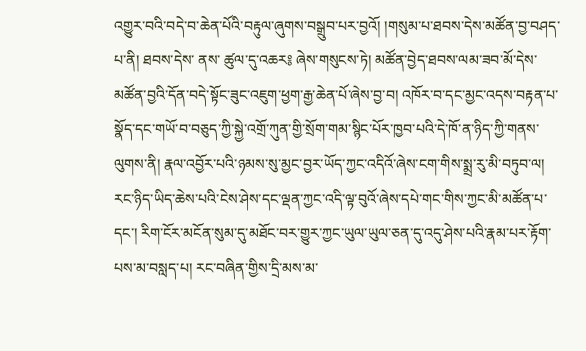འགྱུར་བའི་བདེ་བ་ཆེན་པོའི་བརྟུལ་ཞུགས་བསྒྲུབ་པར་བྱའོ། །གསུམ་པ་ཐབས་དེས་མཚོན་བྱ་བཤད་པ་ནི། ཐབས་དེས་ ནས་ ཚུལ་དུ་འཆར༔ ཞེས་གསུངས་ཏེ། མཚོན་བྱེད་ཐབས་ལམ་ཟབ་མོ་དེས་མཚོན་བྱའི་དོན་བདེ་སྟོང་ཟུང་འཇུག་ཕྱག་རྒྱ་ཆེན་པོ་ཞེས་བྱ་བ། འཁོར་བ་དང་མྱང་འདས་བརྟན་པ་སྣོད་དང་གཡོ་བ་བཅུད་ཀྱི་སྐྱེ་འགྲོ་ཀུན་གྱི་སྲོག་གམ་སྙིང་པོར་ཁྱབ་པའི་དེ་ཁོ་ན་ཉིད་ཀྱི་གནས་ལུགས་ནི། རྣལ་འབྱོར་པའི་ཉམས་སུ་མྱང་བྱར་ཡོད་ཀྱང་འདིའོ་ཞེས་ངག་གིས་སྨྲ་རུ་མི་བཏུབ་ལ། རང་ཉིད་ཡིད་ཆེས་པའི་ངེས་ཤེས་དང་ལྡན་ཀྱང་འདི་ལྟ་བུའོ་ཞེས་དཔེ་གང་གིས་ཀྱང་མི་མཚོན་པ་དང་། རིག་ངོར་མངོན་སུམ་དུ་མཐོང་བར་གྱུར་ཀྱང་ཡུལ་ཡུལ་ཅན་དུ་འདུ་ཤེས་པའི་རྣམ་པར་རྟོག་པས་མ་བསླད་པ། རང་བཞིན་གྱིས་དྲི་མས་མ་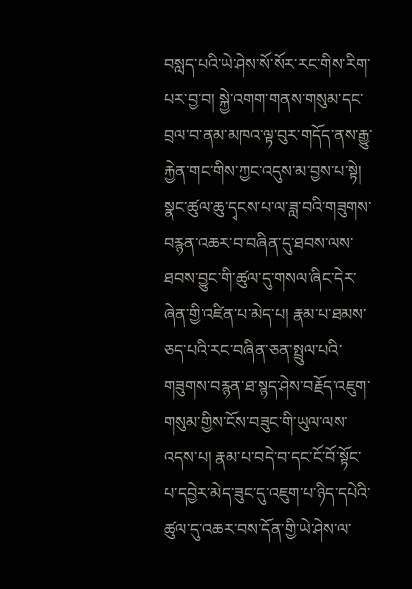བསླད་པའི་ཡེ་ཤེས་སོ་སོར་རང་གིས་རིག་པར་བྱ་བ། སྐྱེ་འགག་གནས་གསུམ་དང་བྲལ་བ་ནམ་མཁའ་ལྟ་བུར་གདོད་ནས་རྒྱུ་རྐྱེན་གང་གིས་ཀྱང་འདུས་མ་བྱས་པ་སྟེ། སྣང་ཚུལ་ཆུ་དྭངས་པ་ལ་ཟླ་བའི་གཟུགས་བརྙན་འཆར་བ་བཞིན་དུ་ཐབས་ལས་ཐབས་བྱུང་གི་ཚུལ་དུ་གསལ་ཞིང་དེར་ཞེན་གྱི་འཛིན་པ་མེད་པ། རྣམ་པ་ཐམས་ཅད་པའི་རང་བཞིན་ཅན་སྤྲུལ་པའི་གཟུགས་བརྙན་ཐ་སྙད་ཤེས་བརྗོད་འཇུག་གསུམ་གྱིས་ངོས་བཟུང་གི་ཡུལ་ལས་འདས་པ། རྣམ་པ་བདེ་བ་དང་ངོ་བོ་སྟོང་པ་དབྱེར་མེད་ཟུང་དུ་འཇུག་པ་ཉིད་དཔེའི་ཚུལ་དུ་འཆར་བས་དོན་གྱི་ཡེ་ཤེས་ལ་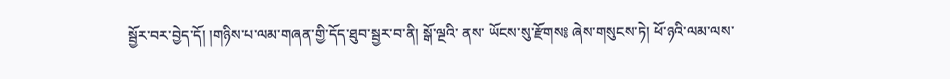སྦྱོར་བར་བྱེད་དོ། །གཉིས་པ་ལམ་གཞན་གྱི་དོད་ཐུབ་སྦྱར་བ་ནི། སྒོ་ལྔའི་ ནས་ ཡོངས་སུ་རྫོགས༔ ཞེས་གསུངས་ཏེ། ཕོ་ཉའི་ལམ་ལས་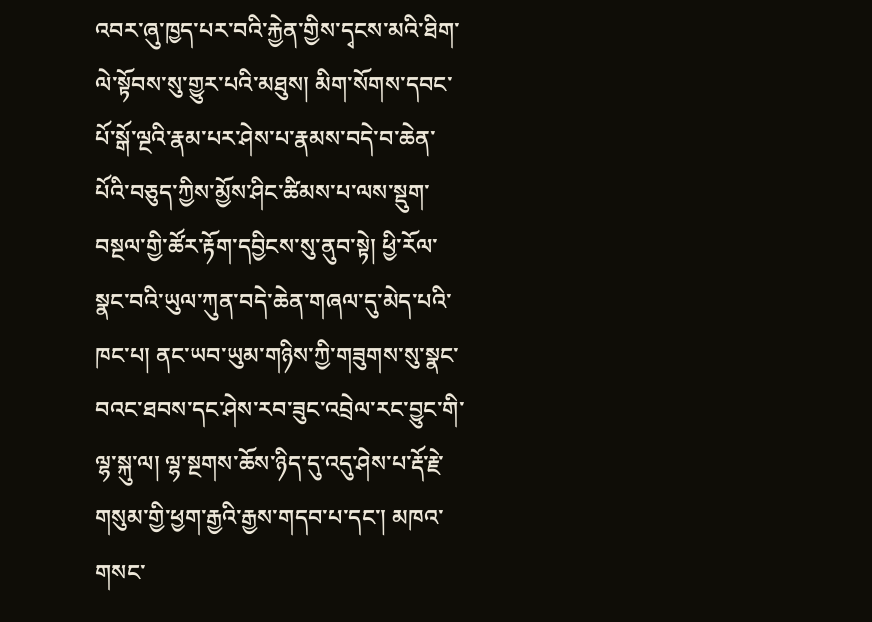འབར་ཞུ་ཁྱད་པར་བའི་རྐྱེན་གྱིས་དྭངས་མའི་ཐིག་ལེ་སྟོབས་སུ་གྱུར་པའི་མཐུས། མིག་སོགས་དབང་པོ་སྒོ་ལྔའི་རྣམ་པར་ཤེས་པ་རྣམས་བདེ་བ་ཆེན་པོའི་བཅུད་ཀྱིས་མྱོས་ཤིང་ཚིམས་པ་ལས་སྡུག་བསྔལ་གྱི་ཚོར་རྟོག་དབྱིངས་སུ་ནུབ་སྟེ། ཕྱི་རོལ་སྣང་བའི་ཡུལ་ཀུན་བདེ་ཆེན་གཞལ་དུ་མེད་པའི་ཁང་པ། ནང་ཡབ་ཡུམ་གཉིས་ཀྱི་གཟུགས་སུ་སྣང་བའང་ཐབས་དང་ཤེས་རབ་ཟུང་འབྲེལ་རང་བྱུང་གི་ལྷ་སྐུ་ལ། ལྷ་སྔགས་ཆོས་ཉིད་དུ་འདུ་ཤེས་པ་རྡོ་རྗེ་གསུམ་གྱི་ཕྱག་རྒྱའི་རྒྱས་གདབ་པ་དང་། མཁའ་གསང་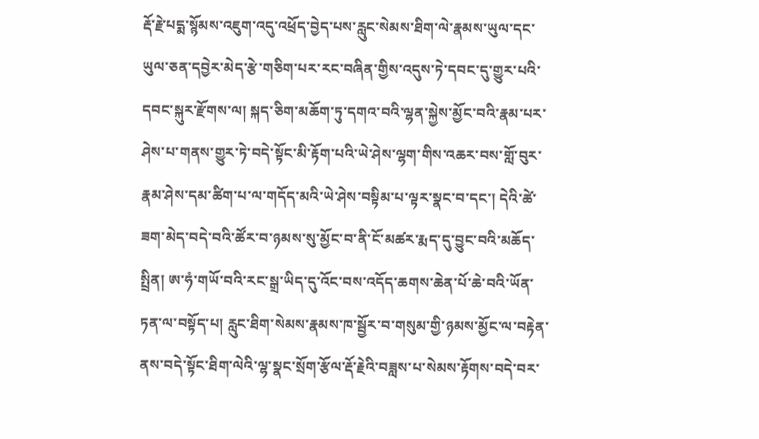རྡོ་རྗེ་པདྨ་སྙོམས་འཇུག་འདུ་འཕྲོད་བྱེད་པས་རླུང་སེམས་ཐིག་ལེ་རྣམས་ཡུལ་དང་ཡུལ་ཅན་དབྱེར་མེད་རྩེ་གཅིག་པར་རང་བཞིན་གྱིས་འདུས་ཏེ་དབང་དུ་གྱུར་པའི་དབང་སྐུར་རྫོགས་ལ། སྐད་ཅིག་མཆོག་ཏུ་དགའ་བའི་ལྷན་སྐྱེས་མྱོང་བའི་རྣམ་པར་ཤེས་པ་གནས་གྱུར་ཏེ་བདེ་སྟོང་མི་རྟོག་པའི་ཡེ་ཤེས་ལྷག་གིས་འཆར་བས་གློ་བུར་རྣམ་ཤེས་དམ་ཚིག་པ་ལ་གདོད་མའི་ཡེ་ཤེས་བསྟིམ་པ་ལྟར་སྣང་བ་དང་། དེའི་ཚེ་ཟག་མེད་བདེ་བའི་ཚོར་བ་ཉམས་སུ་མྱོང་བ་ནི་ངོ་མཚར་རྨད་དུ་བྱུང་བའི་མཆོད་སྤྲིན། ཨ་ཧཾ་གཡོ་བའི་རང་སྒྲ་ཡིད་དུ་འོང་བས་འདོད་ཆགས་ཆེན་པོ་ཆེ་བའི་ཡོན་ཏན་ལ་བསྟོད་པ། རླུང་ཐིག་སེམས་རྣམས་ཁ་སྦྱོར་བ་གསུམ་གྱི་ཉམས་མྱོང་ལ་བརྟེན་ནས་བདེ་སྟོང་ཐིག་ལེའི་ལྷ་སྣང་སྲོག་རྩོལ་རྡོ་རྗེའི་བཟླས་པ་སེམས་རྟོགས་བདེ་བར་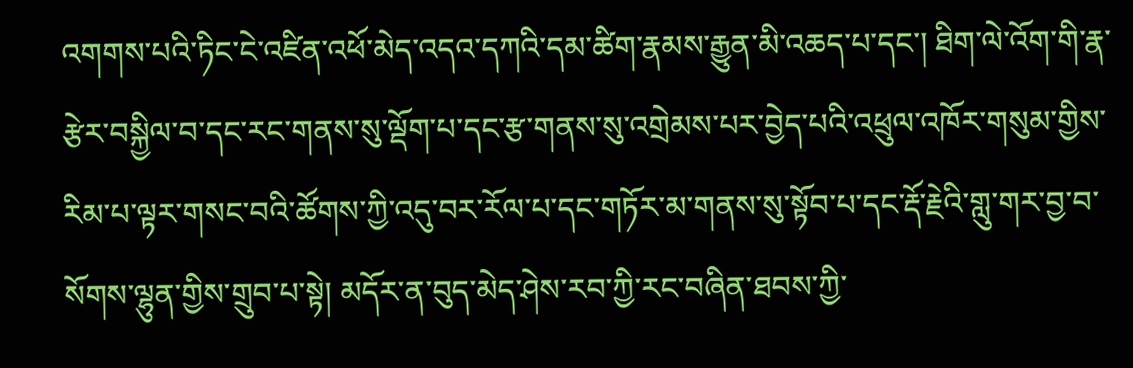འགགས་པའི་ཏིང་ངེ་འཛིན་འཕོ་མེད་འདའ་དཀའི་དམ་ཚིག་རྣམས་རྒྱུན་མི་འཆད་པ་དང་། ཐིག་ལེ་འོག་གི་རྣ་རྩེར་བསྐྱིལ་བ་དང་རང་གནས་སུ་ལྡོག་པ་དང་རྩ་གནས་སུ་འགྲེམས་པར་བྱེད་པའི་འཕྲུལ་འཁོར་གསུམ་གྱིས་རིམ་པ་ལྟར་གསང་བའི་ཚོགས་ཀྱི་འདུ་བར་རོལ་པ་དང་གཏོར་མ་གནས་སུ་སྟོབ་པ་དང་རྡོ་རྗེའི་གླུ་གར་བྱ་བ་སོགས་ལྷུན་གྱིས་གྲུབ་པ་སྟེ། མདོར་ན་བུད་མེད་ཤེས་རབ་ཀྱི་རང་བཞིན་ཐབས་ཀྱི་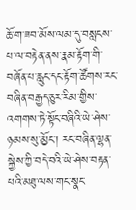ཆོ་ག་ཟབ་མོས་ལམ་དུ་བསླངས་པ་ལ་བརྟེན་ནས་རྣམ་རྟོག་གི་བཞོན་པ་རླུང་དང་རྟོག་ཚོགས་རང་བཞིན་བརྒྱད་ཅུར་རིམ་གྱིས་འགགས་ཏེ་སྟོང་བཞིའི་ཡེ་ཤེས་ཉམས་སུ་མྱོང་། རང་བཞིན་ལྷན་སྐྱེས་ཀྱི་བདེ་བའི་ཡེ་ཤེས་བརྟན་པའི་མཐུ་ལས་གང་སྣང་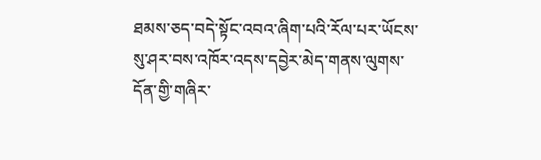ཐམས་ཅད་བདེ་སྟོང་འབའ་ཞིག་པའི་རོལ་པར་ཡོངས་སུ་ཤར་བས་འཁོར་འདས་དབྱེར་མེད་གནས་ལུགས་དོན་གྱི་གཞིར་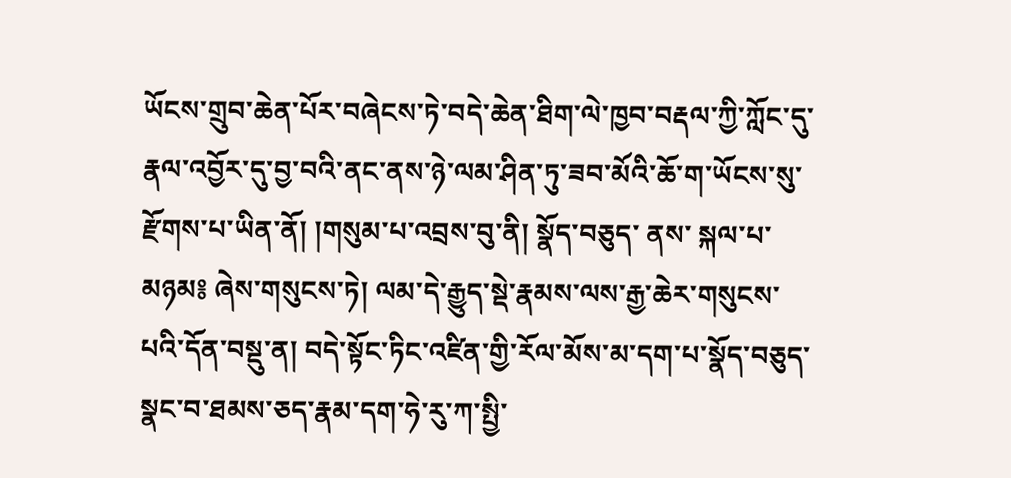ཡོངས་གྲུབ་ཆེན་པོར་བཞེངས་ཏེ་བདེ་ཆེན་ཐིག་ལེ་ཁྱབ་བརྡལ་ཀྱི་ཀློང་དུ་རྣལ་འབྱོར་དུ་བྱ་བའི་ནང་ནས་ཉེ་ལམ་ཤིན་ཏུ་ཟབ་མོའི་ཆོ་ག་ཡོངས་སུ་རྫོགས་པ་ཡིན་ནོ། །གསུམ་པ་འབྲས་བུ་ནི། སྣོད་བཅུད་ ནས་ སྐལ་པ་མཉམ༔ ཞེས་གསུངས་ཏེ། ལམ་དེ་རྒྱུད་སྡེ་རྣམས་ལས་རྒྱ་ཆེར་གསུངས་པའི་དོན་བསྡུ་ན། བདེ་སྟོང་ཏིང་འཛིན་གྱི་རོལ་མོས་མ་དག་པ་སྣོད་བཅུད་སྣང་བ་ཐམས་ཅད་རྣམ་དག་ཧེ་རུ་ཀ་སྤྱི་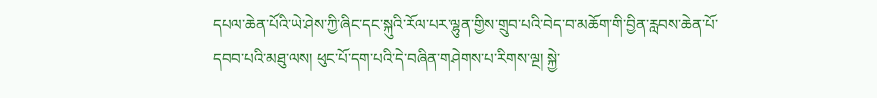དཔལ་ཆེན་པོའི་ཡེ་ཤེས་ཀྱི་ཞིང་དང་སྐུའི་རོལ་པར་ལྷུན་གྱིས་གྲུབ་པའི་བེད་བ་མཆོག་གི་བྱིན་རླབས་ཆེན་པོ་དབབ་པའི་མཐུ་ལས། ཕུང་པོ་དག་པའི་དེ་བཞིན་གཤེགས་པ་རིགས་ལྔ། སྐྱེ་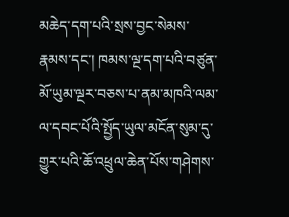མཆེད་དག་པའི་སྲས་བྱང་སེམས་རྣམས་དང་། ཁམས་ལྔ་དག་པའི་བཙུན་མོ་ཡུམ་ལྔར་བཅས་པ་ནམ་མཁའི་ལམ་ལ་དབང་པོའི་སྤྱོད་ཡུལ་མངོན་སུམ་དུ་གྱུར་པའི་ཆོ་འཕྲུལ་ཆེན་པོས་གཤེགས་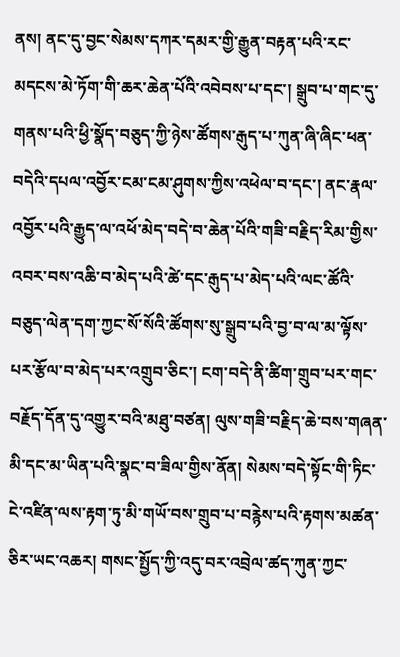ནས། ནང་དུ་བྱང་སེམས་དཀར་དམར་གྱི་རྒྱུན་བརྟན་པའི་རང་མདངས་མེ་ཏོག་གི་ཆར་ཆེན་པོའི་འབེབས་པ་དང་། སྒྲུབ་པ་གང་དུ་གནས་པའི་ཕྱི་སྣོད་བཅུད་ཀྱི་ཉེས་ཚོགས་རྒུད་པ་ཀུན་ཞི་ཞིང་ཕན་བདེའི་དཔལ་འབྱོར་ངམ་ངམ་ཤུགས་ཀྱིས་འཕེལ་བ་དང་། ནང་རྣལ་འབྱོར་པའི་རྒྱུད་ལ་འཕོ་མེད་བདེ་བ་ཆེན་པོའི་གཟི་བརྗིད་རིམ་གྱིས་འབར་བས་འཆི་བ་མེད་པའི་ཚེ་དང་རྒུད་པ་མེད་པའི་ལང་ཚོའི་བཅུད་ལེན་དག་ཀྱང་སོ་སོའི་ཚོགས་སུ་སྒྲུབ་པའི་བྱ་བ་ལ་མ་ལྟོས་པར་རྩོལ་བ་མེད་པར་འགྲུབ་ཅིང་། ངག་བདེ་ནི་ཚིག་གྲུབ་པར་གང་བརྗོད་དོན་དུ་འགྱུར་བའི་མཐུ་བཙན། ལུས་གཟི་བརྗིད་ཆེ་བས་གཞན་མི་དང་མ་ཡིན་པའི་སྣང་བ་ཟིལ་གྱིས་ནོན། སེམས་བདེ་སྟོང་གི་ཏིང་ངེ་འཛིན་ལས་རྟག་ཏུ་མི་གཡོ་བས་གྲུབ་པ་བརྙེས་པའི་རྟགས་མཚན་ཅིར་ཡང་འཆར། གསང་སྤྱོད་ཀྱི་འདུ་བར་འབྲེལ་ཚད་ཀུན་ཀྱང་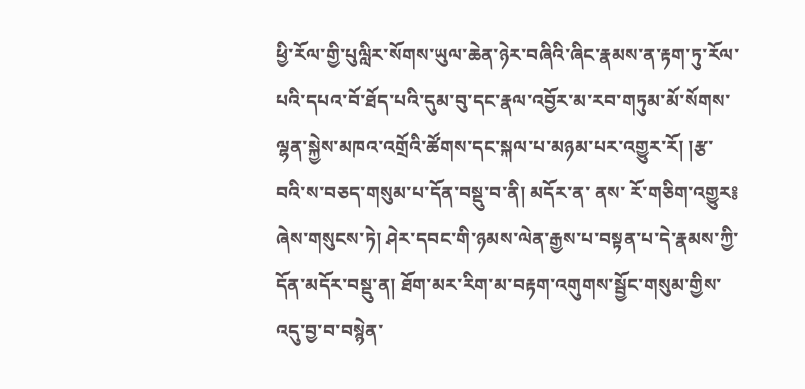ཕྱི་རོལ་གྱི་པུལླིར་སོགས་ཡུལ་ཆེན་ཉེར་བཞིའི་ཞིང་རྣམས་ན་རྟག་ཏུ་རོལ་པའི་དཔའ་བོ་ཐོད་པའི་དུམ་བུ་དང་རྣལ་འབྱོར་མ་རབ་གཏུམ་མོ་སོགས་ལྷན་སྐྱེས་མཁའ་འགྲོའི་ཚོགས་དང་སྐལ་པ་མཉམ་པར་འགྱུར་རོ། །རྩ་བའི་ས་བཅད་གསུམ་པ་དོན་བསྡུ་བ་ནི། མདོར་ན་ ནས་ རོ་གཅིག་འགྱུར༔ ཞེས་གསུངས་ཏེ། ཤེར་དབང་གི་ཉམས་ལེན་རྒྱས་པ་བསྟན་པ་དེ་རྣམས་ཀྱི་དོན་མདོར་བསྡུ་ན། ཐོག་མར་རིག་མ་བརྟག་འགུགས་སྦྱོང་གསུམ་གྱིས་འདུ་བྱ་བ་བསྙེན་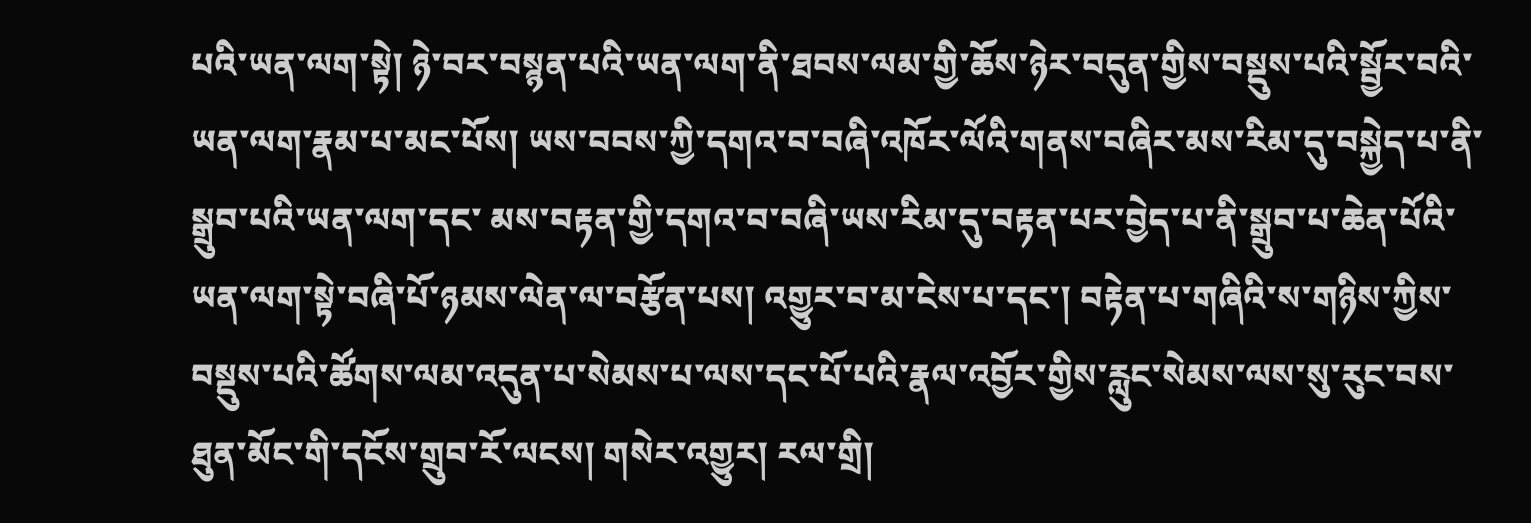པའི་ཡན་ལག་སྟེ། ཉེ་བར་བསྙན་པའི་ཡན་ལག་ནི་ཐབས་ལམ་གྱི་ཆོས་ཉེར་བདུན་གྱིས་བསྡུས་པའི་སྦྱོར་བའི་ཡན་ལག་རྣམ་པ་མང་པོས། ཡས་བབས་ཀྱི་དགའ་བ་བཞི་འཁོར་ལོའི་གནས་བཞིར་མས་རིམ་དུ་བསྐྱེད་པ་ནི་སྒྲུབ་པའི་ཡན་ལག་དང་ མས་བརྟན་གྱི་དགའ་བ་བཞི་ཡས་རིམ་དུ་བརྟན་པར་བྱེད་པ་ནི་སྒྲུབ་པ་ཆེན་པོའི་ཡན་ལག་སྟེ་བཞི་པོ་ཉམས་ལེན་ལ་བརྩོན་པས། འགྱུར་བ་མ་ངེས་པ་དང་། བརྟེན་པ་གཞིའི་ས་གཉིས་ཀྱིས་བསྡུས་པའི་ཚོགས་ལམ་འདུན་པ་སེམས་པ་ལས་དང་པོ་པའི་རྣལ་འབྱོར་གྱིས་རླུང་སེམས་ལས་སུ་རུང་བས་ཐུན་མོང་གི་དངོས་གྲུབ་རོ་ལངས། གསེར་འགྱུར། རལ་གྲི།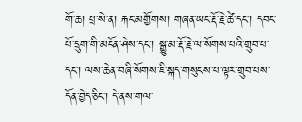གོ་ཆ། པྲ་སེ་ན། རྐང་མགྱོགས། གཞན་ཡང་རྡོ་རྗེ་ཚེ་དང་། དབང་པོ་དྲུག་གི་མངོན་ཤེས་དང་། སྒྱུ་མ་རྡོ་རྗེ་ལ་སོགས་པའི་གྲུབ་པ་དང་། ལས་ཆེན་བཞི་སོགས་ཇི་སྐད་གསུངས་པ་ལྟར་གྲུབ་པས་དོན་བྱེད་ཅིང་། དེ་ནས་གལ་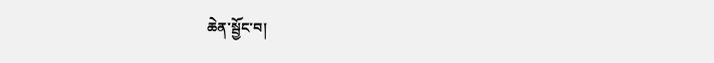ཆེན་སྦྱོང་བ།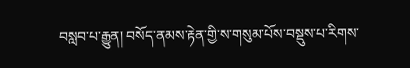བསླབ་པ་རྒྱུན། བསོད་ནམས་རྟེན་གྱི་ས་གསུམ་པོས་བསྡུས་པ་རིགས་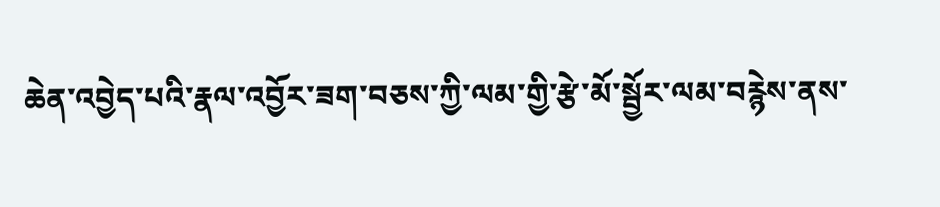ཆེན་འབྱེད་པའི་རྣལ་འབྱོར་ཟག་བཅས་ཀྱི་ལམ་གྱི་རྩེ་མོ་སྦྱོར་ལམ་བརྙེས་ནས་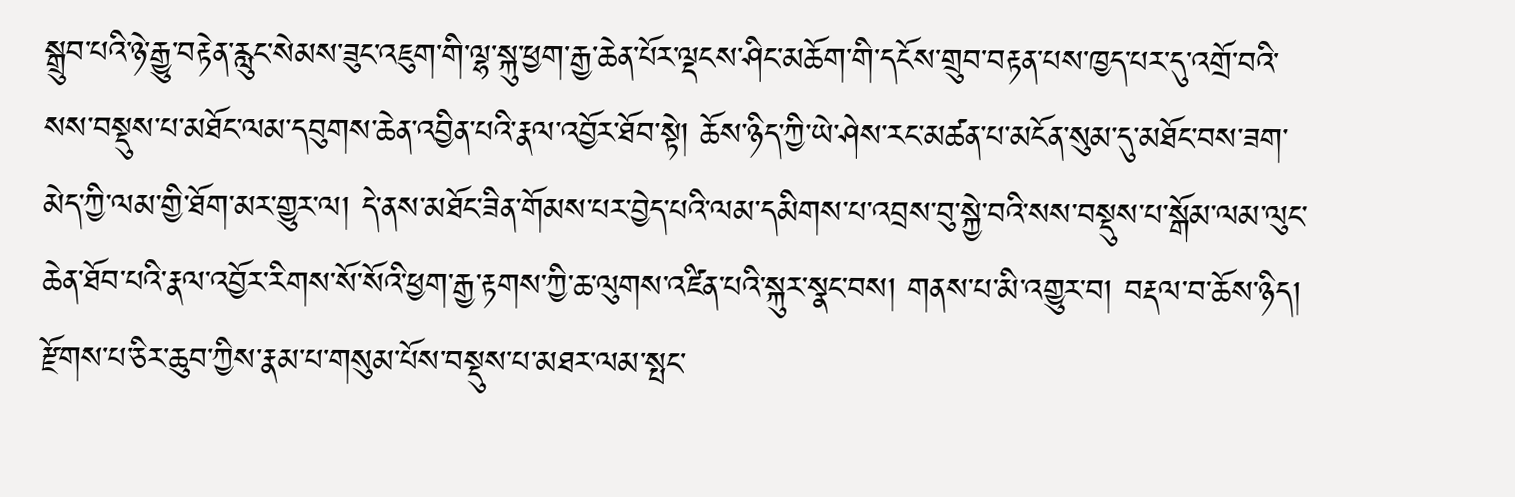སྒྲུབ་པའི་ཉེ་རྒྱུ་བརྟེན་རླུང་སེམས་ཟུང་འཇུག་གི་ལྷ་སྐུ་ཕྱག་རྒྱ་ཆེན་པོར་ལྡངས་ཤིང་མཆོག་གི་དངོས་གྲུབ་བརྟན་པས་ཁྱད་པར་དུ་འགྲོ་བའི་སས་བསྡུས་པ་མཐོང་ལམ་དབུགས་ཆེན་འབྱིན་པའི་རྣལ་འབྱོར་ཐོབ་སྟེ། ཆོས་ཉིད་ཀྱི་ཡེ་ཤེས་རང་མཚན་པ་མངོན་སུམ་དུ་མཐོང་བས་ཟག་མེད་ཀྱི་ལམ་གྱི་ཐོག་མར་གྱུར་ལ། དེ་ནས་མཐོང་ཟིན་གོམས་པར་བྱེད་པའི་ལམ་དམིགས་པ་འབྲས་བུ་སྐྱེ་བའི་སས་བསྡུས་པ་སྒོམ་ལམ་ལུང་ཆེན་ཐོབ་པའི་རྣལ་འབྱོར་རིགས་སོ་སོའི་ཕྱག་རྒྱ་རྟགས་ཀྱི་ཆ་ལུགས་འཛིན་པའི་སྐུར་སྣང་བས། གནས་པ་མི་འགྱུར་བ། བརྡལ་བ་ཆོས་ཉིད། རྫོགས་པ་ཅིར་ཆུབ་ཀྱིས་རྣམ་པ་གསུམ་པོས་བསྡུས་པ་མཐར་ལམ་སྤང་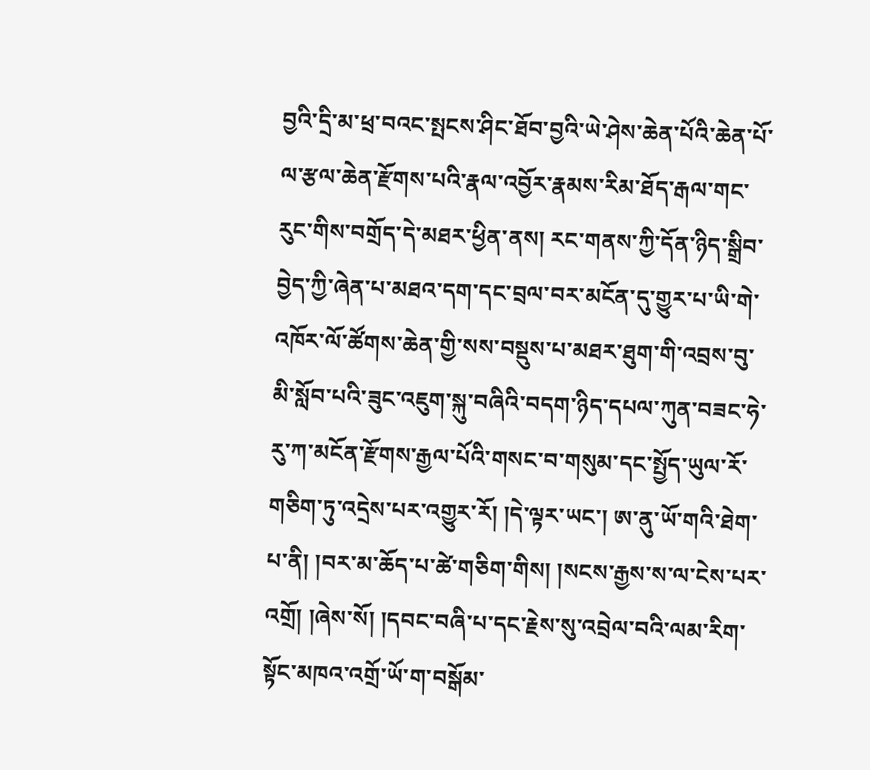བྱའི་དྲི་མ་ཕྲ་བའང་སྤངས་ཤིང་ཐོབ་བྱའི་ཡེ་ཤེས་ཆེན་པོའི་ཆེན་པོ་ལ་རྩལ་ཆེན་རྫོགས་པའི་རྣལ་འབྱོར་རྣམས་རིམ་ཐོད་རྒལ་གང་རུང་གིས་བགྲོད་དེ་མཐར་ཕྱིན་ནས། རང་གནས་ཀྱི་དོན་ཉིད་སྒྲིབ་བྱེད་ཀྱི་ཞེན་པ་མཐའ་དག་དང་བྲལ་བར་མངོན་དུ་གྱུར་པ་ཡི་གེ་འཁོར་ལོ་ཚོགས་ཆེན་གྱི་སས་བསྡུས་པ་མཐར་ཐུག་གི་འབྲས་བུ་མི་སློབ་པའི་ཟུང་འཇུག་སྐུ་བཞིའི་བདག་ཉིད་དཔལ་ཀུན་བཟང་ཧེ་རུ་ཀ་མངོན་རྫོགས་རྒྱལ་པོའི་གསང་བ་གསུམ་དང་སྤྱོད་ཡུལ་རོ་གཅིག་ཏུ་འདྲེས་པར་འགྱུར་རོ། །དེ་ལྟར་ཡང་། ཨ་ནུ་ཡོ་གའི་ཐེག་པ་ནི། །བར་མ་ཆོད་པ་ཚེ་གཅིག་གིས། །སངས་རྒྱས་ས་ལ་ངེས་པར་འགྲོ། །ཞེས་སོ། །དབང་བཞི་པ་དང་རྗེས་སུ་འབྲེལ་བའི་ལམ་རིག་སྟོང་མཁའ་འགྲོ་ཡོ་ག་བསྒོམ་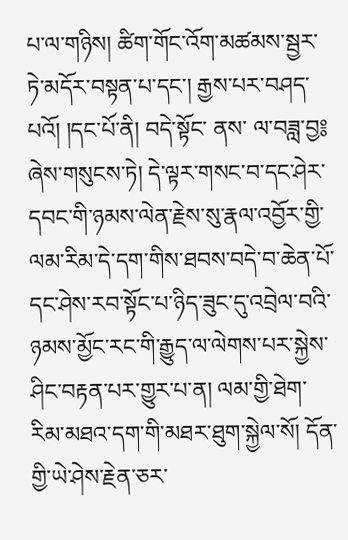པ་ལ་གཉིས། ཚིག་གོང་འོག་མཚམས་སྦྱར་ཏེ་མདོར་བསྟན་པ་དང་། རྒྱས་པར་བཤད་པའོ། །དང་པོ་ནི། བདེ་སྟོང་ ནས་ ལ་བཟླ་བྱ༔ ཞེས་གསུངས་ཏེ། དེ་ལྟར་གསང་བ་དང་ཤེར་དབང་གི་ཉམས་ལེན་རྗེས་སུ་རྣལ་འབྱོར་གྱི་ལམ་རིམ་དེ་དག་གིས་ཐབས་བདེ་བ་ཆེན་པོ་དང་ཤེས་རབ་སྟོང་པ་ཉིད་ཟུང་དུ་འབྲེལ་བའི་ཉམས་མྱོང་རང་གི་རྒྱུད་ལ་ལེགས་པར་སྐྱེས་ཤིང་བརྟན་པར་གྱུར་པ་ན། ལམ་གྱི་ཐེག་རིམ་མཐའ་དག་གི་མཐར་ཐུག་སྐྱེལ་སོ། དོན་གྱི་ཡེ་ཤེས་རྗེན་ཅར་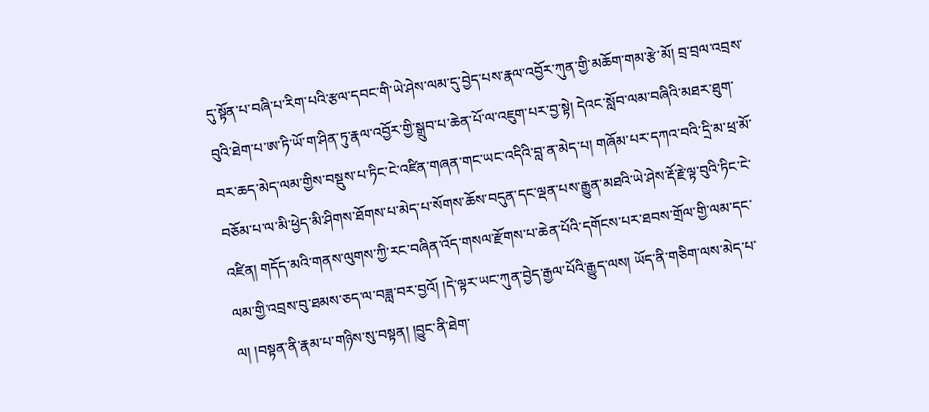དུ་སྟོན་པ་བཞི་པ་རིག་པའི་རྩལ་དབང་གི་ཡེ་ཤེས་ལམ་དུ་བྱེད་པས་རྣལ་འབྱོར་ཀུན་གྱི་མཆོག་གམ་རྩེ་མོ། བྲ་བྲལ་འབྲས་བུའི་ཐེག་པ་ཨ་ཏི་ཡོ་ག་ཤིན་ཏུ་རྣལ་འབྱོར་གྱི་སྒྲུབ་པ་ཆེན་པོ་ལ་འཇུག་པར་བྱ་སྟེ། དེའང་སློབ་ལམ་བཞིའི་མཐར་ཐུག་བར་ཆད་མེད་ལམ་གྱིས་བསྡུས་པ་ཏིང་ངེ་འཛིན་གཞན་གང་ཡང་འདིའི་བླ་ན་མེད་པ། གཞོམ་པར་དཀའ་བའི་དྲི་མ་ཕྲ་མོ་བཅོམ་པ་ལ་མི་ཕྱེད་མི་ཤིགས་ཐོགས་པ་མེད་པ་སོགས་ཆོས་བདུན་དང་ལྡན་པས་རྒྱུན་མཐའི་ཡེ་ཤེས་རྡོ་རྗེ་ལྟ་བུའི་ཏིང་ངེ་འཛིན། གདོད་མའི་གནས་ལུགས་ཀྱི་རང་བཞིན་འོད་གསལ་རྫོགས་པ་ཆེན་པོའི་དགོངས་པར་ཐབས་གྲོལ་གྱི་ལམ་དང་ལམ་གྱི་འབྲས་བུ་ཐམས་ཅད་ལ་བཟླ་བར་བྱའོ། །དེ་ལྟར་ཡང་ཀུན་བྱེད་རྒྱལ་པོའི་རྒྱུད་ལས། ཡོད་ནི་གཅིག་ལས་མེད་པ་ལ། །བསྟན་ནི་རྣམ་པ་གཉིས་སུ་བསྟན། །བྱུང་ནི་ཐེག་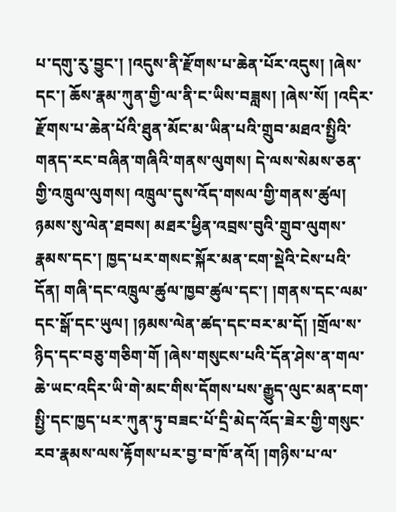པ་དགུ་རུ་བྱུང་། །འདུས་ནི་རྫོགས་པ་ཆེན་པོར་འདུས། །ཞེས་དང་། ཆོས་རྣམ་ཀུན་གྱི་ལ་ནི་ང་ཡིས་བཟླས། །ཞེས་སོ། །འདིར་རྫོགས་པ་ཆེན་པོའི་ཐུན་མོང་མ་ཡིན་པའི་གྲུབ་མཐའ་སྤྱིའི་གནད་རང་བཞིན་གཞིའི་གནས་ལུགས། དེ་ལས་སེམས་ཅན་གྱི་འཁྲུལ་ལུགས། འཁྲུལ་དུས་འོད་གསལ་གྱི་གནས་ཚུལ། ཉམས་སུ་ལེན་ཐབས། མཐར་ཕྱིན་འབྲས་བུའི་གྲུབ་ལུགས་རྣམས་དང་། ཁྱད་པར་གསང་སྐོར་མན་ངག་སྡེའི་ངེས་པའི་དོན། གཞི་དང་འཁྲུལ་ཚུལ་ཁྱབ་ཚུལ་དང་། །གནས་དང་ལམ་དང་སྒོ་དང་ཡུལ། །ཉམས་ལེན་ཚད་དང་བར་མ་དོ། །གྲོལ་ས་ཉིད་དང་བཅུ་གཅིག་གོ །ཞེས་གསུངས་པའི་དོན་ཤེས་ན་གལ་ཆེ་ཡང་འདིར་ཡི་གེ་མང་གིས་དོགས་པས་རྒྱུད་ལུང་མན་ངག་སྤྱི་དང་ཁྱད་པར་ཀུན་ཏུ་བཟང་པོ་དྲི་མེད་འོད་ཟེར་གྱི་གསུང་རབ་རྣམས་ལས་རྟོགས་པར་བྱ་བ་ཁོ་ནའོ། །གཉིས་པ་ལ་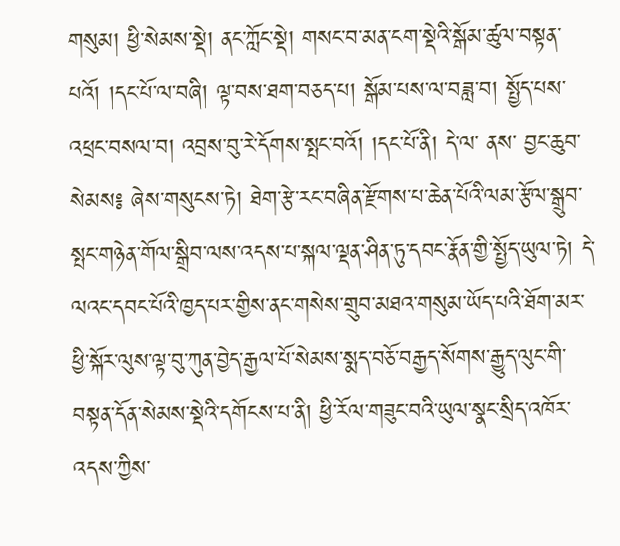གསུམ། ཕྱི་སེམས་སྡེ། ནང་ཀློང་སྡེ། གསང་བ་མན་ངག་སྡེའི་སྒོམ་ཚུལ་བསྟན་པའོ། །དང་པོ་ལ་བཞི། ལྟ་བས་ཐག་བཅད་པ། སྒོམ་པས་ལ་བཟླ་བ། སྤྱོད་པས་འཕྲང་བསལ་བ། འབྲས་བུ་རེ་དོགས་སྤང་བའོ། །དང་པོ་ནི། དེ་ལ་ ནས་ བྱང་ཆུབ་སེམས༔ ཞེས་གསུངས་ཏེ། ཐེག་རྩེ་རང་བཞིན་རྫོགས་པ་ཆེན་པོའི་ལམ་རྩོལ་སྒྲུབ་སྤང་གཉེན་གོལ་སྒྲིབ་ལས་འདས་པ་སྐལ་ལྡན་ཤིན་ཏུ་དབང་རྣོན་གྱི་སྤྱོད་ཡུལ་ཏེ། དེ་ལའང་དབང་པོའི་ཁྱད་པར་གྱིས་ནང་གསེས་གྲུབ་མཐའ་གསུམ་ཡོད་པའི་ཐོག་མར་ཕྱི་སྐོར་ལུས་ལྟ་བུ་ཀུན་བྱེད་རྒྱལ་པོ་སེམས་སྨད་བཅོ་བརྒྱད་སོགས་རྒྱུད་ལུང་གི་བསྟན་དོན་སེམས་སྡེའི་དགོངས་པ་ནི། ཕྱི་རོལ་གཟུང་བའི་ཡུལ་སྣང་སྲིད་འཁོར་འདས་ཀྱིས་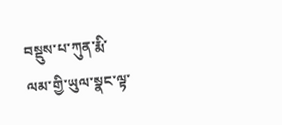བསྡུས་པ་ཀུན་རྨི་ལམ་གྱི་ཡུལ་སྣང་ལྟ་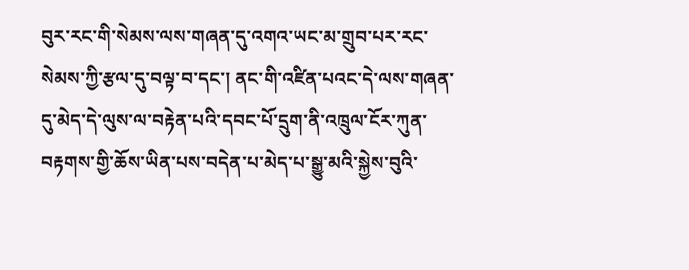བུར་རང་གི་སེམས་ལས་གཞན་དུ་འགའ་ཡང་མ་གྲུབ་པར་རང་སེམས་ཀྱི་རྩལ་དུ་བལྟ་བ་དང་། ནང་གི་འཛིན་པའང་དེ་ལས་གཞན་དུ་མེད་དེ་ལུས་ལ་བརྟེན་པའི་དབང་པོ་དྲུག་ནི་འཁྲུལ་ངོར་ཀུན་བརྟགས་གྱི་ཆོས་ཡིན་པས་བདེན་པ་མེད་པ་སྒྱུ་མའི་སྐྱེས་བུའི་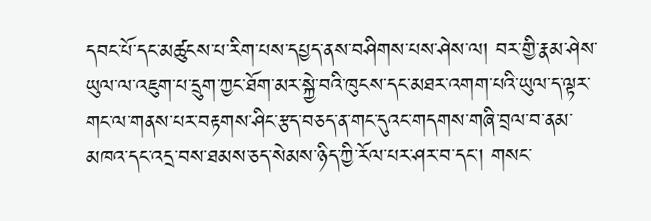དབང་པོ་དང་མཚུངས་པ་རིག་པས་དཔྱད་ནས་བཤིགས་པས་ཤེས་ལ། བར་གྱི་རྣམ་ཤེས་ཡུལ་ལ་འཇུག་པ་དྲུག་ཀྱང་ཐོག་མར་སྐྱེ་བའི་ཁུངས་དང་མཐར་འགག་པའི་ཡུལ་ད་ལྟར་གང་ལ་གནས་པར་བརྟགས་ཤིང་རྩད་བཅད་ན་གང་དུའང་གདགས་གཞི་བྲལ་བ་ནམ་མཁའ་དང་འདྲ་བས་ཐམས་ཅད་སེམས་ཉིད་ཀྱི་རོལ་པར་ཤར་བ་དང་། གསང་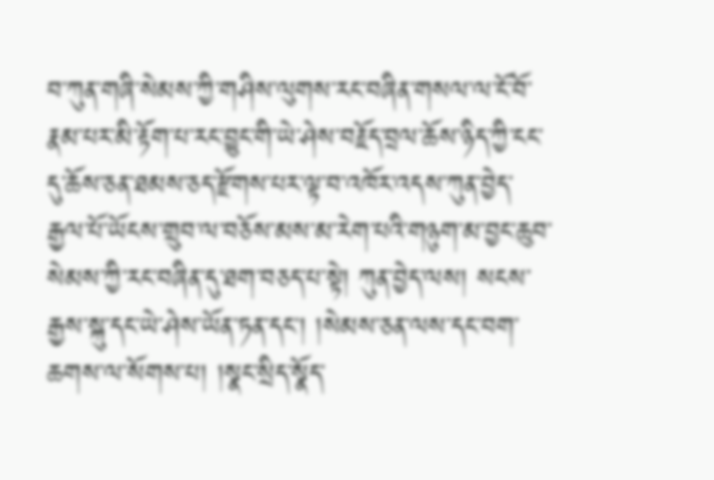བ་ཀུན་གཞི་སེམས་ཀྱི་གཤིས་ལུགས་རང་བཞིན་གསལ་ལ་ངོ་བོ་རྣམ་པར་མི་རྟོག་པ་རང་བྱུང་གི་ཡེ་ཤེས་བརྗོད་བྲལ་ཆོས་ཉིད་ཀྱི་ངང་དུ་ཆོས་ཅན་ཐམས་ཅད་རྫོགས་པར་ལྟ་བ་འཁོར་འདས་ཀུན་བྱེད་རྒྱལ་པོ་ཡོངས་གྲུབ་ལ་བཅོས་མས་མ་རེག་པའི་གཉུག་མ་བྱང་ཆུབ་སེམས་ཀྱི་རང་བཞིན་དུ་ཐག་བཅད་པ་སྟེ། ཀུན་བྱེད་ལས། སངས་རྒྱས་སྐུ་དང་ཡེ་ཤེས་ཡོན་ཏན་དང་། །སེམས་ཅན་ལས་དང་བག་ཆགས་ལ་སོགས་པ། །སྣང་སྲིད་སྣོད་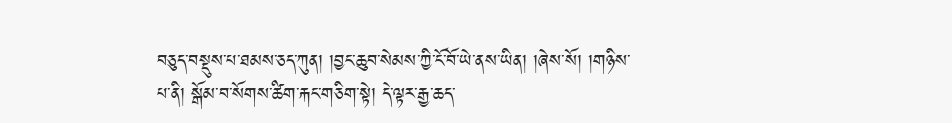བཅུད་བསྡུས་པ་ཐམས་ཅད་ཀུན། །བྱང་ཆུབ་སེམས་ཀྱི་ངོ་བོ་ཡེ་ནས་ཡིན། །ཞེས་སོ། །གཉིས་པ་ནི། སྒོམ་བ་སོགས་ཚིག་རྐང་གཅིག་སྟེ། དེ་ལྟར་རྒྱ་ཆད་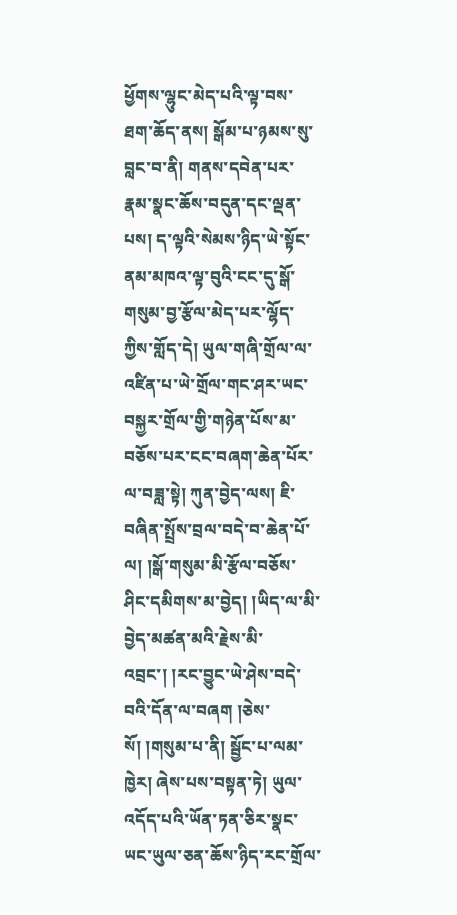ཕྱོགས་ལྷུང་མེད་པའི་ལྟ་བས་ཐག་ཆོད་ནས། སྒོམ་པ་ཉམས་སུ་བླང་བ་ནི། གནས་དབེན་པར་རྣམ་སྣང་ཆོས་བདུན་དང་ལྡན་པས། ད་ལྟའི་སེམས་ཉིད་ཡེ་སྟོང་ནམ་མཁའ་ལྟ་བུའི་ངང་དུ་སྒོ་གསུམ་བྱ་རྩོལ་མེད་པར་ལྷོད་ཀྱིས་གློད་དེ། ཡུལ་གཞི་གྲོལ་ལ་འཛིན་པ་ཡེ་གྲོལ་གང་ཤར་ཡང་བསྐྱར་གྲོལ་གྱི་གཉེན་པོས་མ་བཅོས་པར་ངང་བཞག་ཆེན་པོར་ལ་བཟླ་སྟེ། ཀུན་བྱེད་ལས། ཇི་བཞིན་སྤྲོས་བྲལ་བདེ་བ་ཆེན་པོ་ལ། །སྒོ་གསུམ་མི་རྩོལ་བཅོས་ཤིང་དམིགས་མ་བྱེད། །ཡིད་ལ་མི་བྱེད་མཚན་མའི་རྗེས་མི་འབྲང་། །རང་བྱུང་ཡེ་ཤེས་བདེ་བའི་དོན་ལ་བཞག །ཅེས་སོ། །གསུམ་པ་ནི། སྦྱོང་པ་ལམ་ཁྱེར། ཞེས་པས་བསྟན་ཏེ། ཡུལ་འདོད་པའི་ཡོན་ཏན་ཅིར་སྣང་ཡང་ཡུལ་ཅན་ཆོས་ཉིད་རང་གྲོལ་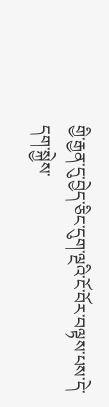གྱི་རྒྱན་དུ་བྱེད་ཅིང་དུག་ལྔའི་ངོ་བོར་བལྟས་པས་དེ་དག་སྐྱེས་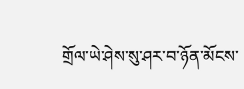གྲོལ་ཡེ་ཤེས་སུ་ཤར་བ་ཉོན་མོངས་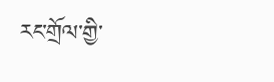རང་གྲོལ་གྱི་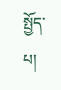སྤྱོད་པ།